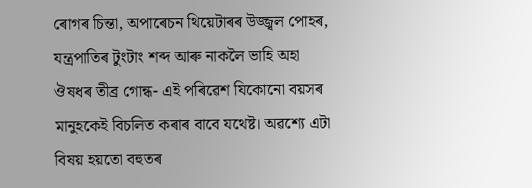ৰোগৰ চিন্তা, অপাৰেচন থিয়েটাৰৰ উজ্জ্বল পোহৰ, যন্ত্রপাতিৰ টুংটাং শব্দ আৰু নাকলৈ ভাহি অহা ঔষধৰ তীব্র গোন্ধ- এই পৰিৱেশ যিকোনো বয়সৰ মানুহকেই বিচলিত কৰাৰ বাবে যথেষ্ট। অৱশ্যে এটা বিষয় হয়তো বহুতৰ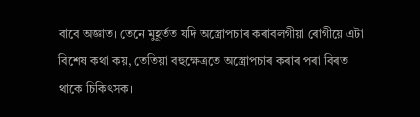বাবে অজ্ঞাত। তেনে মুহূৰ্তত যদি অস্ত্রোপচাৰ কৰাবলগীয়া ৰোগীয়ে এটা বিশেষ কথা কয়, তেতিয়া বহুক্ষেত্রতে অস্ত্রোপচাৰ কৰাৰ পৰা বিৰত থাকে চিকিৎসক।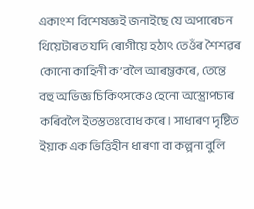একাংশ বিশেষজ্ঞই জনাইছে যে অপাৰেচন থিয়েটাৰত যদি ৰোগীয়ে হঠাৎ তেওঁৰ শৈশৱৰ কোনো কাহিনী ক’বলৈ আৰম্ভকৰে, তেন্তে বহু অভিজ্ঞ চিকিৎসকেও হেনো অস্ত্রোপচাৰ কৰিবলৈ ইতস্ততঃবোধ কৰে। সাধাৰণ দৃষ্টিত ইয়াক এক ভিত্তিহীন ধাৰণা বা কল্পনা বুলি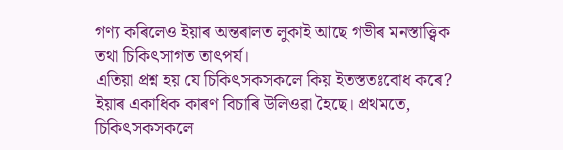গণ্য কৰিলেও ইয়াৰ অন্তৰালত লুকাই আছে গভীৰ মনস্তাত্ত্বিক তথা চিকিৎসাগত তাৎপর্য।
এতিয়া প্রশ্ন হয় যে চিকিৎসকসকলে কিয় ইতস্ততঃবোধ কৰে? ইয়াৰ একাধিক কাৰণ বিচাৰি উলিওৱা হৈছে। প্রথমতে, চিকিৎসকসকলে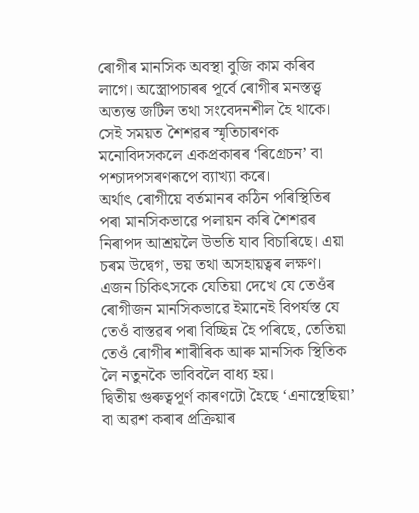ৰোগীৰ মানসিক অবস্থা বুজি কাম কৰিব লাগে। অস্ত্রোপচাৰৰ পূৰ্বে ৰোগীৰ মনস্তত্ত্ব অত্যন্ত জটিল তথা সংবেদনশীল হৈ থাকে। সেই সময়ত শৈশৱৰ স্মৃতিচাৰণক মনোবিদসকলে একপ্ৰকাৰৰ ‘ৰিগ্ৰেচন’ বা পশ্চাদপসৰণৰূপে ব্যাখ্যা কৰে।
অর্থাৎ ৰোগীয়ে বৰ্তমানৰ কঠিন পৰিস্থিতিৰ পৰা মানসিকভাৱে পলায়ন কৰি শৈশৱৰ নিৰাপদ আশ্রয়লৈ উভতি যাব বিচাৰিছে। এয়া চৰম উদ্বেগ, ভয় তথা অসহায়ত্বৰ লক্ষণ। এজন চিকিৎসকে যেতিয়া দেখে যে তেওঁৰ ৰোগীজন মানসিকভাৱে ইমানেই বিপর্যস্ত যে তেওঁ বাস্তৱৰ পৰা বিচ্ছিন্ন হৈ পৰিছে, তেতিয়া তেওঁ ৰোগীৰ শাৰীৰিক আৰু মানসিক স্থিতিক লৈ নতুনকৈ ভাবিবলৈ বাধ্য হয়।
দ্বিতীয় গুৰুত্বপূৰ্ণ কাৰণটো হৈছে ‘এনাস্থেছিয়া’ বা অৱশ কৰাৰ প্ৰক্ৰিয়াৰ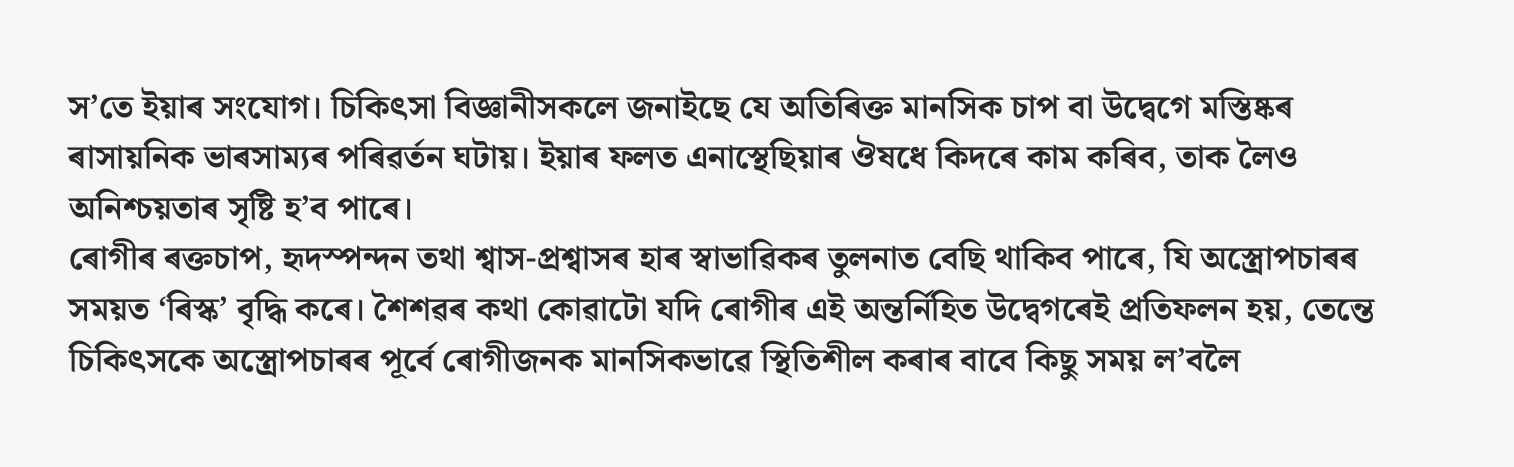স’তে ইয়াৰ সংযোগ। চিকিৎসা বিজ্ঞানীসকলে জনাইছে যে অতিৰিক্ত মানসিক চাপ বা উদ্বেগে মস্তিষ্কৰ ৰাসায়নিক ভাৰসাম্যৰ পৰিৱৰ্তন ঘটায়। ইয়াৰ ফলত এনাস্থেছিয়াৰ ঔষধে কিদৰে কাম কৰিব, তাক লৈও অনিশ্চয়তাৰ সৃষ্টি হ’ব পাৰে।
ৰোগীৰ ৰক্তচাপ, হৃদস্পন্দন তথা শ্বাস-প্রশ্বাসৰ হাৰ স্বাভাৱিকৰ তুলনাত বেছি থাকিব পাৰে, যি অস্ত্রোপচাৰৰ সময়ত ‘ৰিস্ক’ বৃদ্ধি কৰে। শৈশৱৰ কথা কোৱাটো যদি ৰোগীৰ এই অন্তর্নিহিত উদ্বেগৰেই প্রতিফলন হয়, তেন্তে চিকিৎসকে অস্ত্রোপচাৰৰ পূৰ্বে ৰোগীজনক মানসিকভাৱে স্থিতিশীল কৰাৰ বাবে কিছু সময় ল’বলৈ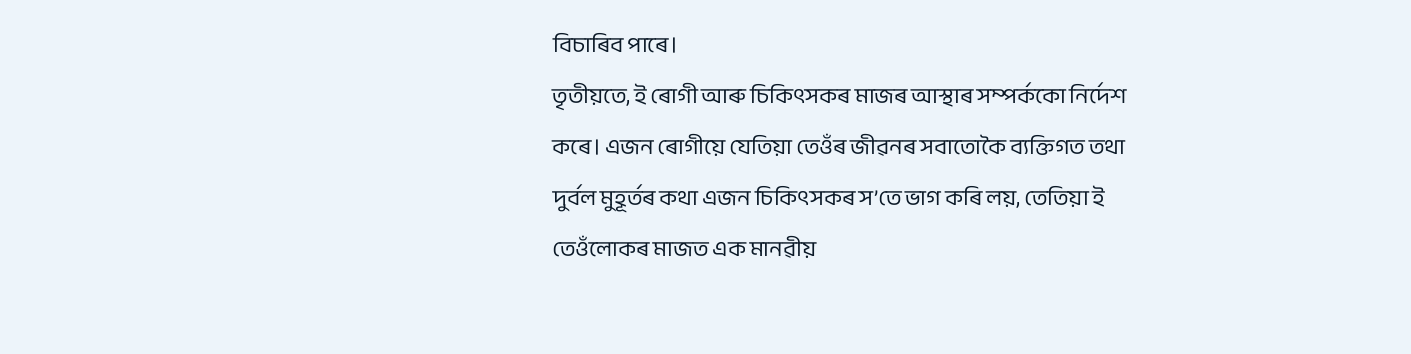বিচাৰিব পাৰে।
তৃতীয়তে, ই ৰোগী আৰু চিকিৎসকৰ মাজৰ আস্থাৰ সম্পর্ককো নির্দেশ কৰে। এজন ৰোগীয়ে যেতিয়া তেওঁৰ জীৱনৰ সবাতোকৈ ব্যক্তিগত তথা দুর্বল মুহূৰ্তৰ কথা এজন চিকিৎসকৰ স’তে ভাগ কৰি লয়, তেতিয়া ই তেওঁলোকৰ মাজত এক মানৱীয়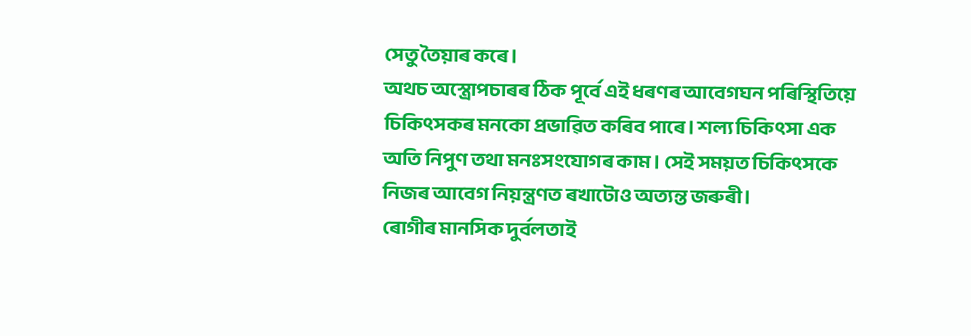সেতু তৈয়াৰ কৰে।
অথচ অস্ত্রোপচাৰৰ ঠিক পূৰ্বে এই ধৰণৰ আবেগঘন পৰিস্থিতিয়ে চিকিৎসকৰ মনকো প্ৰভাৱিত কৰিব পাৰে। শল্য চিকিৎসা এক অতি নিপুণ তথা মনঃসংযোগৰ কাম। সেই সময়ত চিকিৎসকে নিজৰ আবেগ নিয়ন্ত্ৰণত ৰখাটোও অত্যন্ত জৰুৰী।
ৰোগীৰ মানসিক দুর্বলতাই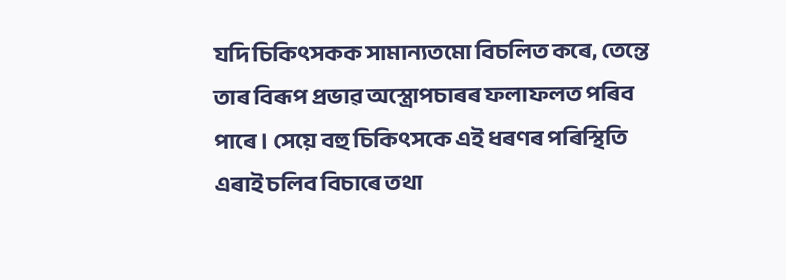যদি চিকিৎসকক সামান্যতমো বিচলিত কৰে, তেন্তে তাৰ বিৰূপ প্ৰভাৱ অস্ত্রোপচাৰৰ ফলাফলত পৰিব পাৰে। সেয়ে বহু চিকিৎসকে এই ধৰণৰ পৰিস্থিতি এৰাই চলিব বিচাৰে তথা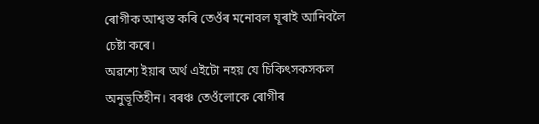ৰোগীক আশ্বস্ত কৰি তেওঁৰ মনোবল ঘূৰাই আনিবলৈ চেষ্টা কৰে।
অৱশ্যে ইয়াৰ অৰ্থ এইটো নহয় যে চিকিৎসকসকল অনুভূতিহীন। বৰঞ্চ তেওঁলোকে ৰোগীৰ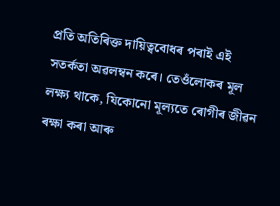প্ৰতি অতিৰিক্ত দায়িত্ববোধৰ পৰাই এই সতর্কতা অৱলম্বন কৰে। তেওঁলোকৰ মূল লক্ষ্য থাকে, যিকোনো মূল্যতে ৰোগীৰ জীৱন ৰক্ষা কৰা আৰু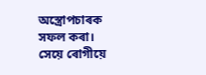অস্ত্রোপচাৰক সফল কৰা।
সেয়ে ৰোগীয়ে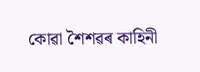কোৱা শৈশৱৰ কাহিনী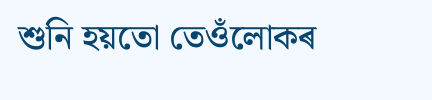শুনি হয়তো তেওঁলোকৰ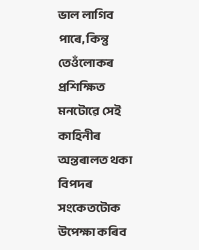ভাল লাগিব পাৰে, কিন্তু তেওঁলোকৰ প্রশিক্ষিত মনটোৱে সেই কাহিনীৰ অন্তৰালত থকা বিপদৰ সংকেতটোক উপেক্ষা কৰিব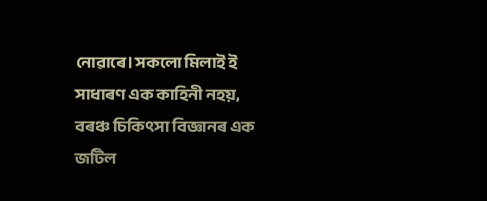নোৱাৰে। সকলো মিলাই ই সাধাৰণ এক কাহিনী নহয়, বৰঞ্চ চিকিৎসা বিজ্ঞানৰ এক জটিল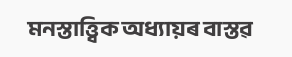মনস্তাত্ত্বিক অধ্যায়ৰ বাস্তৱ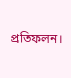প্ৰতিফলন।